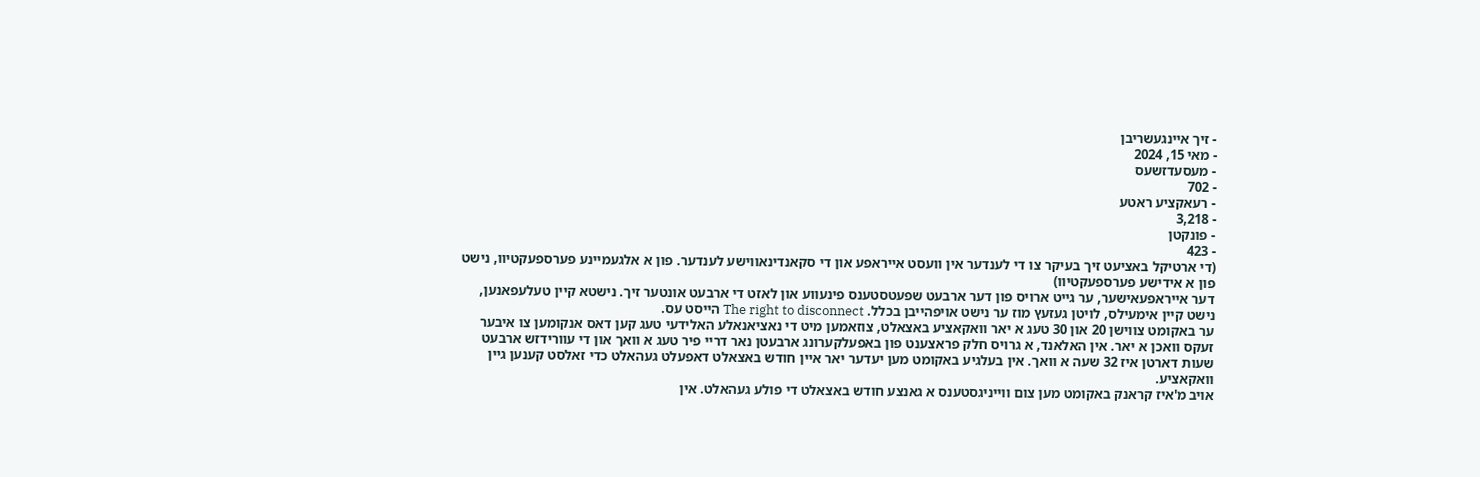- זיך איינגעשריבן
- מאי 15, 2024
- מעסעדזשעס
- 702
- רעאקציע ראטע
- 3,218
- פונקטן
- 423
(די ארטיקל באציעט זיך בעיקר צו די לענדער אין וועסט אייראפע און די סקאנדינאווישע לענדער. פון א אלגעמיינע פערספעקטיוו, נישט פון א אידישע פערספעקטיוו)
דער אייראפעאישער, ער גייט ארויס פון דער ארבעט שפעטסטענס פינעווע און לאזט די ארבעט אונטער זיך. נישטא קיין טעלעפאנען, נישט קיין אימעילס, לויטן געזעץ מוז ער נישט אויפהייבן בכלל. The right to disconnect הייסט עס.
ער באקומט צווישן 20 און 30 טעג א יאר וואקאציע באצאלט, צוזאמען מיט די נאציאנאלע האלידעי טעג קען דאס אנקומען צו איבער זעקס וואכן א יאר. אין האלאנד, א גרויס חלק פראצענט פון באפעלקערונג ארבעטן נאר דריי פיר טעג א וואך און די עוורידזש ארבעט שעות דארטן איז 32 שעה א וואך. אין בעלגיע באקומט מען יעדער יאר איין חודש באצאלט דאפעלט געהאלט כדי זאלסט קענען גיין וואקאציע.
אויב מ'איז קראנק באקומט מען צום ווייניגסטענס א גאנצע חודש באצאלט די פולע געהאלט. אין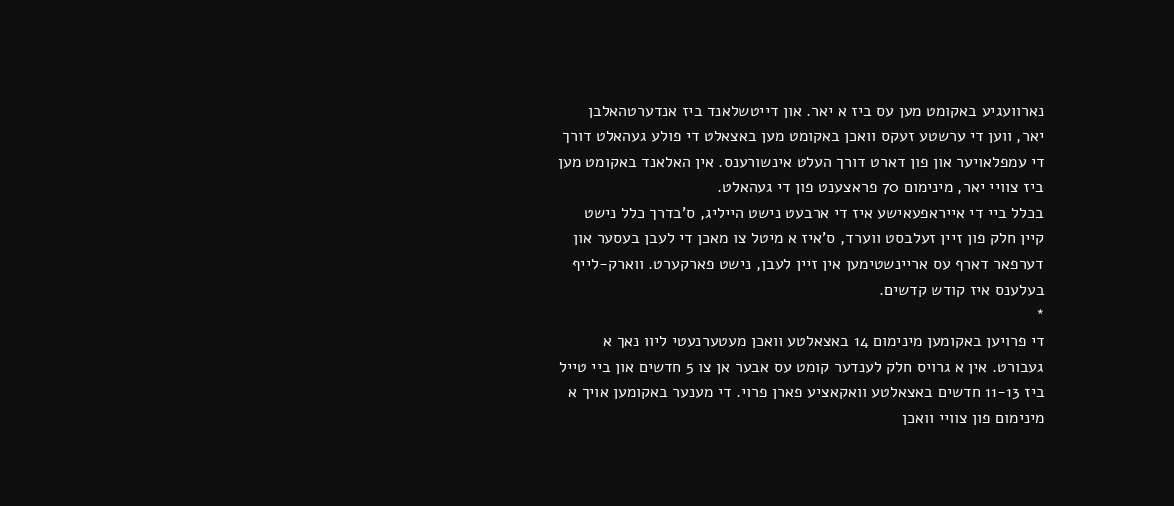נארוועגיע באקומט מען עס ביז א יאר. און דייטשלאנד ביז אנדערטהאלבן יאר, ווען די ערשטע זעקס וואכן באקומט מען באצאלט די פולע געהאלט דורך די עמפלאויער און פון דארט דורך העלט אינשורענס. אין האלאנד באקומט מען ביז צוויי יאר, מינימום 70 פראצענט פון די געהאלט.
בכלל ביי די אייראפעאישע איז די ארבעט נישט הייליג, ס'בדרך כלל נישט קיין חלק פון זיין זעלבסט ווערד, ס'איז א מיטל צו מאכן די לעבן בעסער און דערפאר דארף עס אריינשטימען אין זיין לעבן, נישט פארקערט. ווארק-לייף בעלענס איז קודש קדשים.
*
די פרויען באקומען מינימום 14 באצאלטע וואכן מעטערנעטי ליוו נאך א געבורט. אין א גרויס חלק לענדער קומט עס אבער אן צו 5 חדשים און ביי טייל ביז 11-13 חדשים באצאלטע וואקאציע פארן פרוי. די מענער באקומען אויך א מינימום פון צוויי וואכן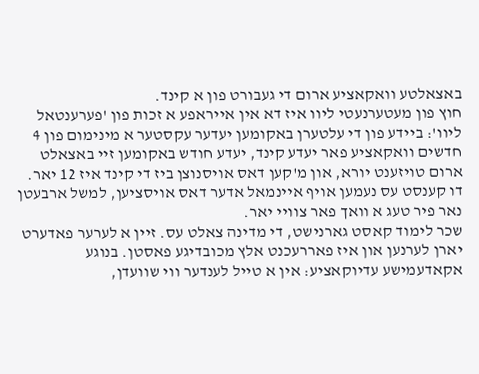באצאלטע וואקאציע ארום די געבורט פון א קינד.
חוץ פון מעטערנעטי ליוו איז דא אין אייראפע א זכות פון 'פערענטאל ליוו': ביידע פון די עלטערן באקומען יעדער עקסטער א מינימום פון 4 חדשים וואקאציע פאר יעדע קינד, יעדע חודש באקומען זיי באצאלט ארום טויזענט יורא, און מ'קען דאס אויסנוצן ביז די קינד איז 12 יאר. דו קענסט עס נעמען אויף איינמאל אדער דאס אויסציען, למשל ארבעטן נאר פיר טעג א וואך פאר צוויי יאר.
שכר לימוד קאסט גארנישט, די מדינה צאלט עס. זיין א לערער פאדערט יארן לערנען און איז פאררעכנט אלץ מכובדיגע פאסטן. בנוגע אקאדעמישע עדיוקאציע: אין א טייל לענדער ווי שוועדן,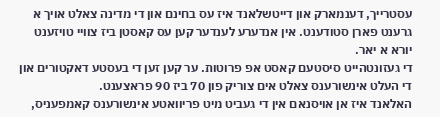עסטרייך, דענמארק און דייטשלאנד איז עס בחינם און די מדינה צאלט אויך א גרענט פארן סטודענט. אין אנדערע לענדער קען עס קאסטן ביז צוויי טויזענט יורא א יאר.
די געזונטהייט סיסטעם קאסט אפ פרוטות. ער קען זען די בעסטע דאקטורים און די העלט אינשורענס צאלט אים צוריק פון 70 ביז 90 פראצענט.
האלאנד איז אן אויסנאם אין די געביט מיט פריוואטע אינשורענס קאמפעניס,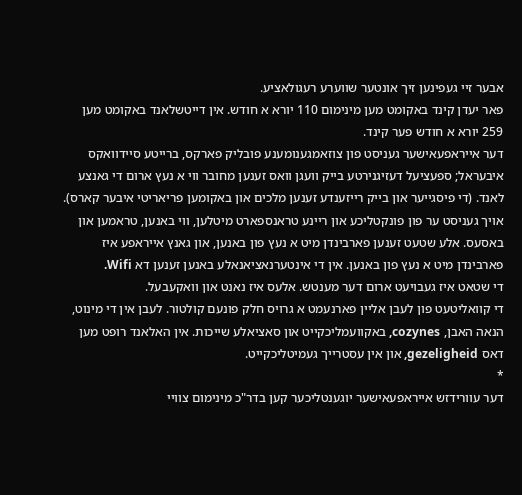אבער זיי געפינען זיך אונטער שווערע רעגולאציע.
פאר יעדן קינד באקומט מען מינימום 110 יורא א חודש. אין דייטשלאנד באקומט מען 259 יורא א חודש פער קינד.
דער אייראפעאישער געניסט פון צוזאמגענומענע פובליק פארקס, ברייטע סיידוואקס איבעראל; ספעציעל דעזיגנירטע בייק וועגן וואס זענען מחובר ווי א נעץ ארום די גאנצע לאנד. (די פיסגייער און בייק רייזענדע זענען מלכים און באקומען פריאריטי איבער קארס).
אויך געניסט ער פון פונקטליכע און ריינע טראנספארט מיטלען, ווי באנען, טראמען און באסעס. אלע שטעט זענען פארבינדן מיט א נעץ פון באנען, און גאנץ אייראפע איז פארבינדן מיט א נעץ פון באנען. אין די אינטערנאציאנאלע באנען זענען דא Wifi.
די שטאט איז געבויעט ארום דער מענטש. אלעס איז נאנט און וואקעבעל.
די קוואליטעט פון לעבן אליין פארנעמט א גרויס חלק פונעם קולטור. לעבן אין די מינוט, הנאה האבן, cozynes, באקוועמליכקייט און סאציאלע שייכות. אין האלאנד רופט מען דאס gezeligheid, און אין עסטרייך געמיטליכקייט.
*
דער עוורידזש אייראפעאישער יוגענטליכער קען בדר"כ מינימום צוויי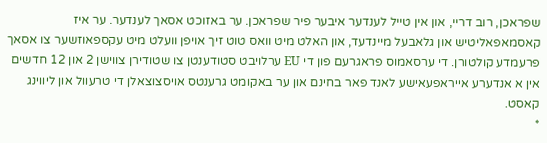שפראכן, רוב דריי, און אין טייל לענדער איבער פיר שפראכן. ער באזוכט אסאך לענדער. ער איז קאסמאפאליטיש און גלאבעל מיינדעד, און האלט מיט וואס טוט זיך אויפן וועלט מיט עקספאוזשער צו אסאך פרעמדע קולטורן. די ערסאמוס פראגרעם פון די EU ערלויבט סטודענטן צו שטודירן צווישן 2 און 12 חדשים אין א אנדערע אייראפעאישע לאנד פאר בחינם און ער באקומט גרענטס אויסצוצאלן די טרעוול און ליווינג קאסט.
*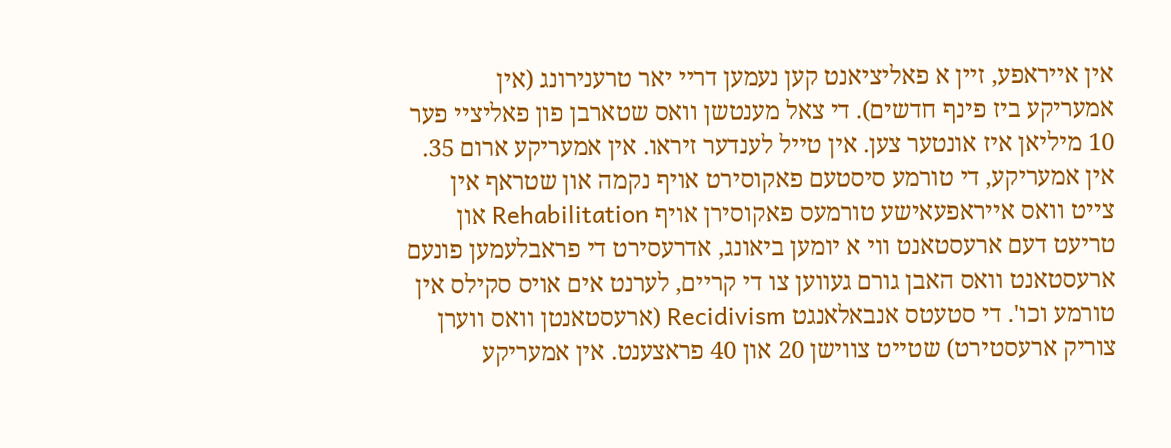אין אייראפע, זיין א פאליציאנט קען נעמען דריי יאר טרענירונג (אין אמעריקע ביז פינף חדשים). די צאל מענטשן וואס שטארבן פון פאליציי פער 10 מיליאן איז אונטער צען. אין טייל לענדער זיראו. אין אמעריקע ארום 35.
אין אמעריקע, די טורמע סיסטעם פאקוסירט אויף נקמה און שטראף אין צייט וואס אייראפעאישע טורמעס פאקוסירן אויף Rehabilitation און טריעט דעם ארעסטאנט ווי א יומען ביאונג, אדרעסירט די פראבלעמען פונעם ארעסטאנט וואס האבן גורם געווען צו די קריים, לערנט אים אויס סקילס אין טורמע וכו'. די סטעטס אנבאלאנגט Recidivism (ארעסטאנטן וואס ווערן צוריק ארעסטירט) שטייט צווישן 20 און 40 פראצענט. אין אמעריקע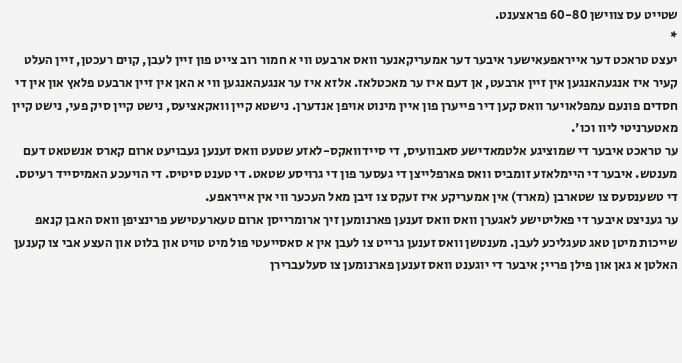שטייט עס צווישן 60-80 פראצענט.
*
יעצט טראכט דער אייראפעאישער איבער דער אמעריקאנער וואס ארבעט ווי א חמור רוב צייט פון זיין לעבן, קוים רעכטן, זיין העלט קעיר איז אנגעהאנגען אין זיין ארבעט, אן דעם איז ער מאכטלאז. אלזא איז ער אנגעהאנגען ווי א האן אין זיין ארבעט פלאץ און אין די חסדים פונעם עמפלאויער וואס קען דיר פייערן פון איין מינוט אויפן אנדערן. נישטא קיין וואקאציעס, נישט קיין סיק פעי, נישט קיין מאטערניטי ליוו וכו'.
ער טראכט איבער די שמוציגע אלטמאדישע סאבוועיס, די סיידוואקס-לאזע שטעט וואס זענען געבויעט ארום קארס אנשטאט דעם מענטש. איבער די היימלאזע זומביס וואס פארפלייצן די געסער פון די גרויסע שטאט. די טענט סיטיס. די הויעכע האמיסייד רעיטס. די טשענסעס צו שטארבן (מארד) אין אמעריקע איז זעקס צו זיבן מאל העכער ווי אין אייראפע.
ער געניצט איבער די פאליטישע לאגערן וואס וואס זענען פארנומען זיך ארומרייסן ארום טעארעטישע פרינציפן וואס האבן קנאפ שייכות מיטן טאג טעגליכע לעבן. מענטשן וואס זענען גרייט צו לעבן אין א סאסייעטי פול מיט טויט און בלוט און העצע אבי צו קענען האלטן א גאן און פילן פריי; איבער די יוגענט וואס זענען פארנומען צו סעלעברירן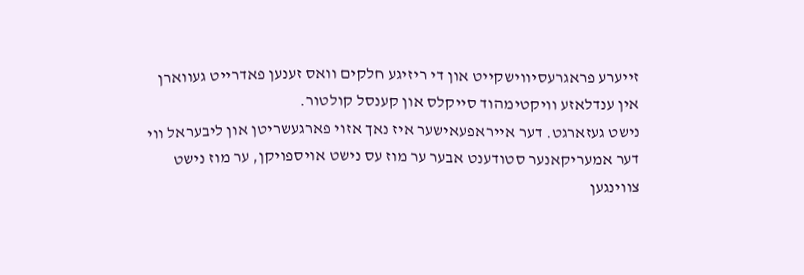זייערע פראגרעסיווישקייט און די ריזיגע חלקים וואס זענען פאדרייט געווארן אין ענדלאזע וויקטימהוד סייקלס און קענסל קולטור.
נישט געזארגט. דער אייראפעאישער איז נאך אזוי פארגעשריטן און ליבעראל ווי דער אמעריקאנער סטודענט אבער ער מוז עס נישט אויספויקן, ער מוז נישט צווינגען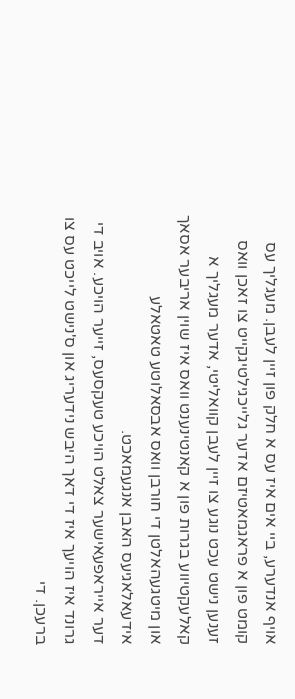אויף אנדערע, ביי אים איז עס א חלק פון זיין לעבן. מעגליך עס קומט פון א פראגמאטיזם אדער גלייכגילטיגקייט צו זאכן וואס זענען נישט עכט נוגע צו זיין לעבן קוואליטי, אדער מעגליך א קאלעקטיווע בגרות פון א קאנטינענט וואס איז שוין אריבער אסאך און מיטגעהאלטן די חורבן וואס אבסאלוטע טאטאלע אידעאלאגיעס האבן אנגעמאכט.
דער אייראפעאישער צאלט הויכע טעקסעס, זייער הויכע. אויב די גרונד איז הויעך איז די דאך היבש נידעריג און ס'נישט לייכט עס צו ברעכן. די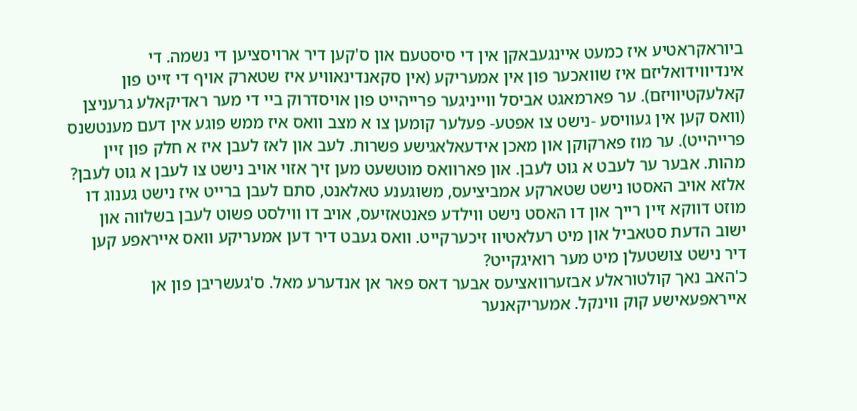ביוראקראטיע איז כמעט איינגעבאקן אין די סיסטעם און ס'קען דיר ארויסציען די נשמה. די אינדיווידואליזם איז שוואכער פון אין אמעריקע (אין סקאנדינאוויע איז שטארק אויף די זייט פון קאלעקטיוויזם). ער פארמאגט אביסל ווייניגער פרייהייט פון אויסדרוק ביי די מער ראדיקאלע גרעניצן (וואס קען אין געוויסע -נישט צו אפטע- פעלער קומען צו א מצב וואס איז ממש פוגע אין דעם מענטשנס פרייהייט). ער מוז פארקוקן און מאכן אידעאלאגישע פשרות. לעב און לאז לעבן איז א חלק פון זיין מהות. אבער ער לעבט א גוט לעבן. און פארוואס מוטשעט מען זיך אזוי אויב נישט צו לעבן א גוט לעבן?
אלזא אויב האסטו נישט שטארקע אמביציעס, משוגענע טאלאנט, סתם לעבן ברייט איז נישט גענוג דו מוזט דווקא זיין רייך און דו האסט נישט ווילדע פאנטאזיעס, אויב דו ווילסט פשוט לעבן בשלווה און ישוב הדעת סטאביל און מיט רעלאטיוו זיכערקייט. וואס געבט דיר דען אמעריקע וואס אייראפע קען דיר נישט צושטעלן מיט מער רואיגקייט?
כ'האב נאך קולטוראלע אבזערוואציעס אבער דאס פאר אן אנדערע מאל. ס'געשריבן פון אן אייראפעאישע קוק ווינקל. אמעריקאנער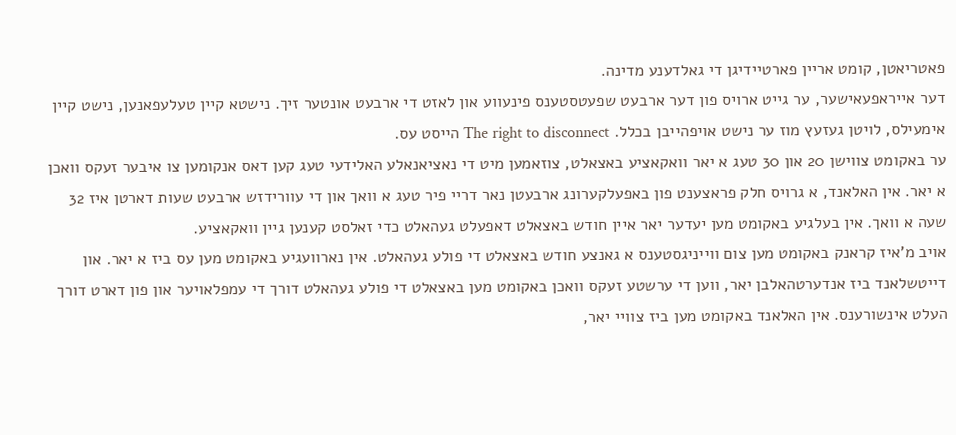פאטריאטן, קומט אריין פארטיידיגן די גאלדענע מדינה.
דער אייראפעאישער, ער גייט ארויס פון דער ארבעט שפעטסטענס פינעווע און לאזט די ארבעט אונטער זיך. נישטא קיין טעלעפאנען, נישט קיין אימעילס, לויטן געזעץ מוז ער נישט אויפהייבן בכלל. The right to disconnect הייסט עס.
ער באקומט צווישן 20 און 30 טעג א יאר וואקאציע באצאלט, צוזאמען מיט די נאציאנאלע האלידעי טעג קען דאס אנקומען צו איבער זעקס וואכן א יאר. אין האלאנד, א גרויס חלק פראצענט פון באפעלקערונג ארבעטן נאר דריי פיר טעג א וואך און די עוורידזש ארבעט שעות דארטן איז 32 שעה א וואך. אין בעלגיע באקומט מען יעדער יאר איין חודש באצאלט דאפעלט געהאלט כדי זאלסט קענען גיין וואקאציע.
אויב מ'איז קראנק באקומט מען צום ווייניגסטענס א גאנצע חודש באצאלט די פולע געהאלט. אין נארוועגיע באקומט מען עס ביז א יאר. און דייטשלאנד ביז אנדערטהאלבן יאר, ווען די ערשטע זעקס וואכן באקומט מען באצאלט די פולע געהאלט דורך די עמפלאויער און פון דארט דורך העלט אינשורענס. אין האלאנד באקומט מען ביז צוויי יאר,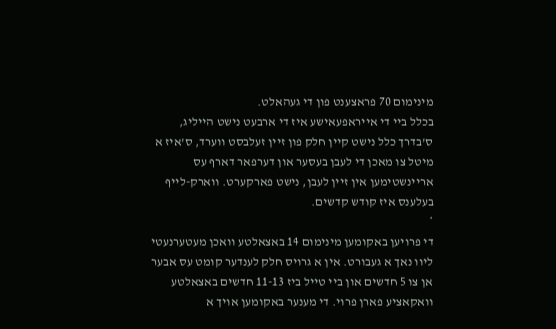מינימום 70 פראצענט פון די געהאלט.
בכלל ביי די אייראפעאישע איז די ארבעט נישט הייליג, ס'בדרך כלל נישט קיין חלק פון זיין זעלבסט ווערד, ס'איז א מיטל צו מאכן די לעבן בעסער און דערפאר דארף עס אריינשטימען אין זיין לעבן, נישט פארקערט. ווארק-לייף בעלענס איז קודש קדשים.
*
די פרויען באקומען מינימום 14 באצאלטע וואכן מעטערנעטי ליוו נאך א געבורט. אין א גרויס חלק לענדער קומט עס אבער אן צו 5 חדשים און ביי טייל ביז 11-13 חדשים באצאלטע וואקאציע פארן פרוי. די מענער באקומען אויך א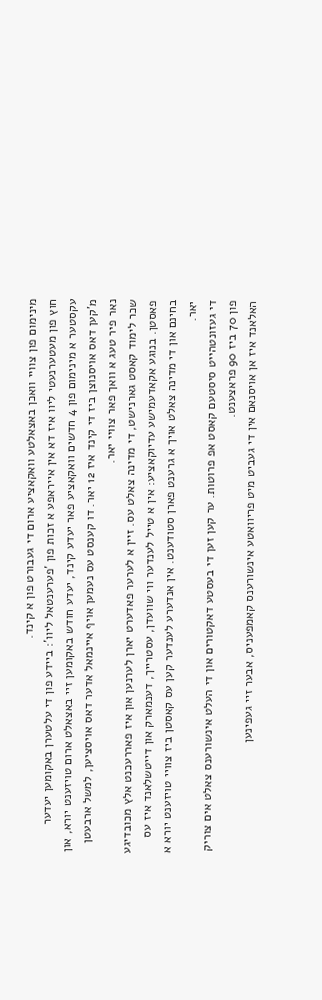מינימום פון צוויי וואכן באצאלטע וואקאציע ארום די געבורט פון א קינד.
חוץ פון מעטערנעטי ליוו איז דא אין אייראפע א זכות פון 'פערענטאל ליוו': ביידע פון די עלטערן באקומען יעדער עקסטער א מינימום פון 4 חדשים וואקאציע פאר יעדע קינד, יעדע חודש באקומען זיי באצאלט ארום טויזענט יורא, און מ'קען דאס אויסנוצן ביז די קינד איז 12 יאר. דו קענסט עס נעמען אויף איינמאל אדער דאס אויסציען, למשל ארבעטן נאר פיר טעג א וואך פאר צוויי יאר.
שכר לימוד קאסט גארנישט, די מדינה צאלט עס. זיין א לערער פאדערט יארן לערנען און איז פאררעכנט אלץ מכובדיגע פאסטן. בנוגע אקאדעמישע עדיוקאציע: אין א טייל לענדער ווי שוועדן, עסטרייך, דענמארק און דייטשלאנד איז עס בחינם און די מדינה צאלט אויך א גרענט פארן סטודענט. אין אנדערע לענדער קען עס קאסטן ביז צוויי טויזענט יורא א יאר.
די געזונטהייט סיסטעם קאסט אפ פרוטות. ער קען זען די בעסטע דאקטורים און די העלט אינשורענס צאלט אים צוריק פון 70 ביז 90 פראצענט.
האלאנד איז אן אויסנאם אין די געביט מיט פריוואטע אינשורענס קאמפעניס, אבער זיי געפינען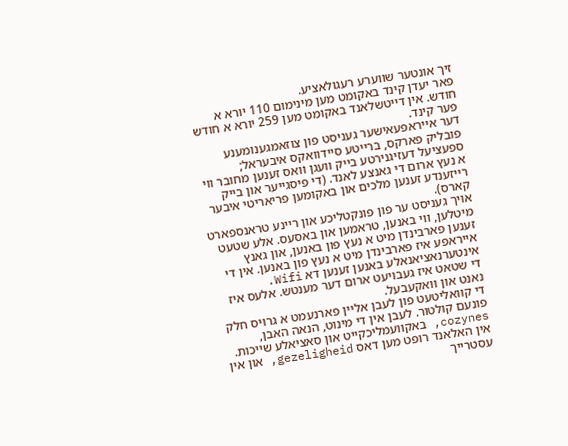זיך אונטער שווערע רעגולאציע.
פאר יעדן קינד באקומט מען מינימום 110 יורא א חודש. אין דייטשלאנד באקומט מען 259 יורא א חודש פער קינד.
דער אייראפעאישער געניסט פון צוזאמגענומענע פובליק פארקס, ברייטע סיידוואקס איבעראל; ספעציעל דעזיגנירטע בייק וועגן וואס זענען מחובר ווי א נעץ ארום די גאנצע לאנד. (די פיסגייער און בייק רייזענדע זענען מלכים און באקומען פריאריטי איבער קארס).
אויך געניסט ער פון פונקטליכע און ריינע טראנספארט מיטלען, ווי באנען, טראמען און באסעס. אלע שטעט זענען פארבינדן מיט א נעץ פון באנען, און גאנץ אייראפע איז פארבינדן מיט א נעץ פון באנען. אין די אינטערנאציאנאלע באנען זענען דא Wifi.
די שטאט איז געבויעט ארום דער מענטש. אלעס איז נאנט און וואקעבעל.
די קוואליטעט פון לעבן אליין פארנעמט א גרויס חלק פונעם קולטור. לעבן אין די מינוט, הנאה האבן, cozynes, באקוועמליכקייט און סאציאלע שייכות. אין האלאנד רופט מען דאס gezeligheid, און אין עסטרייך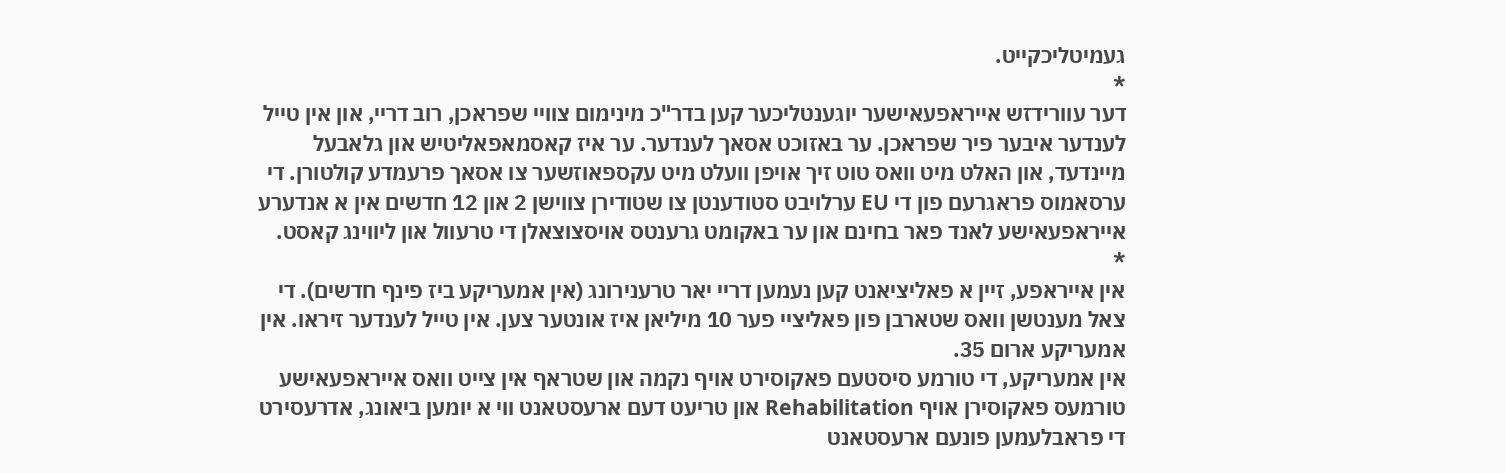געמיטליכקייט.
*
דער עוורידזש אייראפעאישער יוגענטליכער קען בדר"כ מינימום צוויי שפראכן, רוב דריי, און אין טייל לענדער איבער פיר שפראכן. ער באזוכט אסאך לענדער. ער איז קאסמאפאליטיש און גלאבעל מיינדעד, און האלט מיט וואס טוט זיך אויפן וועלט מיט עקספאוזשער צו אסאך פרעמדע קולטורן. די ערסאמוס פראגרעם פון די EU ערלויבט סטודענטן צו שטודירן צווישן 2 און 12 חדשים אין א אנדערע אייראפעאישע לאנד פאר בחינם און ער באקומט גרענטס אויסצוצאלן די טרעוול און ליווינג קאסט.
*
אין אייראפע, זיין א פאליציאנט קען נעמען דריי יאר טרענירונג (אין אמעריקע ביז פינף חדשים). די צאל מענטשן וואס שטארבן פון פאליציי פער 10 מיליאן איז אונטער צען. אין טייל לענדער זיראו. אין אמעריקע ארום 35.
אין אמעריקע, די טורמע סיסטעם פאקוסירט אויף נקמה און שטראף אין צייט וואס אייראפעאישע טורמעס פאקוסירן אויף Rehabilitation און טריעט דעם ארעסטאנט ווי א יומען ביאונג, אדרעסירט די פראבלעמען פונעם ארעסטאנט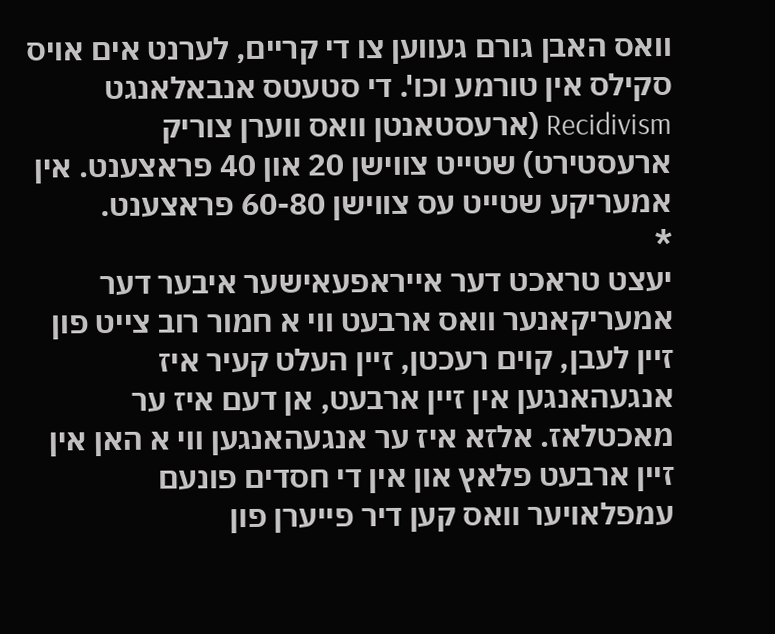וואס האבן גורם געווען צו די קריים, לערנט אים אויס סקילס אין טורמע וכו'. די סטעטס אנבאלאנגט Recidivism (ארעסטאנטן וואס ווערן צוריק ארעסטירט) שטייט צווישן 20 און 40 פראצענט. אין אמעריקע שטייט עס צווישן 60-80 פראצענט.
*
יעצט טראכט דער אייראפעאישער איבער דער אמעריקאנער וואס ארבעט ווי א חמור רוב צייט פון זיין לעבן, קוים רעכטן, זיין העלט קעיר איז אנגעהאנגען אין זיין ארבעט, אן דעם איז ער מאכטלאז. אלזא איז ער אנגעהאנגען ווי א האן אין זיין ארבעט פלאץ און אין די חסדים פונעם עמפלאויער וואס קען דיר פייערן פון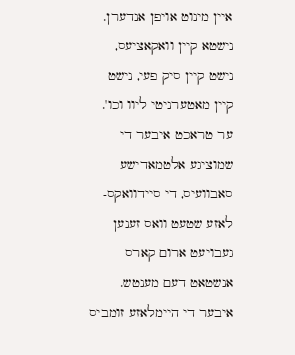איין מינוט אויפן אנדערן. נישטא קיין וואקאציעס, נישט קיין סיק פעי, נישט קיין מאטערניטי ליוו וכו'.
ער טראכט איבער די שמוציגע אלטמאדישע סאבוועיס, די סיידוואקס-לאזע שטעט וואס זענען געבויעט ארום קארס אנשטאט דעם מענטש. איבער די היימלאזע זומביס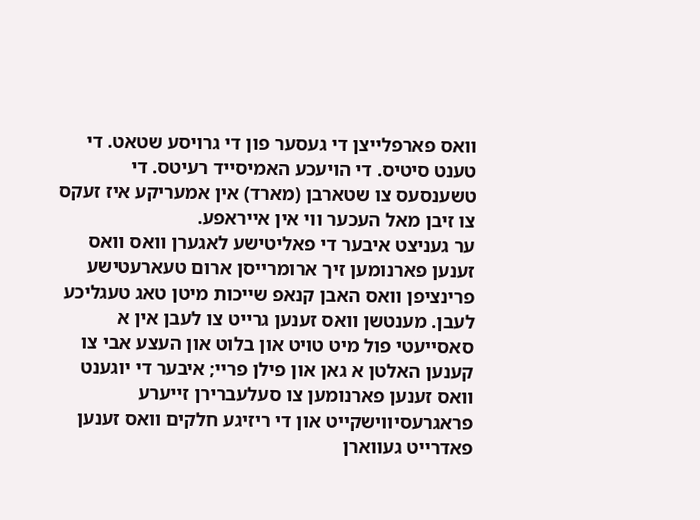וואס פארפלייצן די געסער פון די גרויסע שטאט. די טענט סיטיס. די הויעכע האמיסייד רעיטס. די טשענסעס צו שטארבן (מארד) אין אמעריקע איז זעקס צו זיבן מאל העכער ווי אין אייראפע.
ער געניצט איבער די פאליטישע לאגערן וואס וואס זענען פארנומען זיך ארומרייסן ארום טעארעטישע פרינציפן וואס האבן קנאפ שייכות מיטן טאג טעגליכע לעבן. מענטשן וואס זענען גרייט צו לעבן אין א סאסייעטי פול מיט טויט און בלוט און העצע אבי צו קענען האלטן א גאן און פילן פריי; איבער די יוגענט וואס זענען פארנומען צו סעלעברירן זייערע פראגרעסיווישקייט און די ריזיגע חלקים וואס זענען פאדרייט געווארן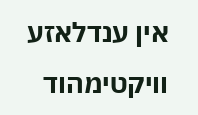אין ענדלאזע וויקטימהוד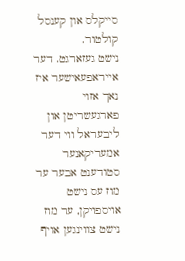סייקלס און קענסל קולטור.
נישט געזארגט. דער אייראפעאישער איז נאך אזוי פארגעשריטן און ליבעראל ווי דער אמעריקאנער סטודענט אבער ער מוז עס נישט אויספויקן, ער מוז נישט צווינגען אויף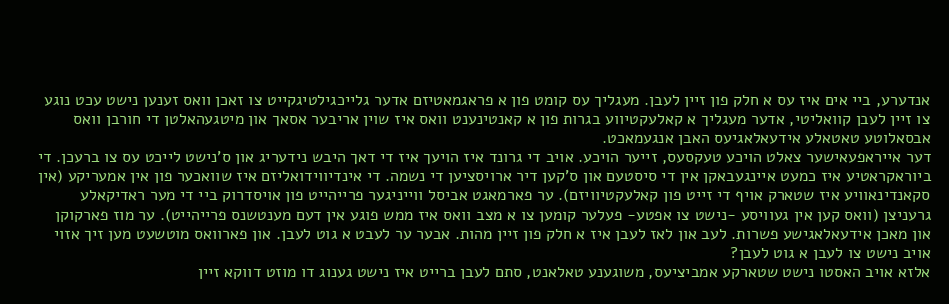אנדערע, ביי אים איז עס א חלק פון זיין לעבן. מעגליך עס קומט פון א פראגמאטיזם אדער גלייכגילטיגקייט צו זאכן וואס זענען נישט עכט נוגע צו זיין לעבן קוואליטי, אדער מעגליך א קאלעקטיווע בגרות פון א קאנטינענט וואס איז שוין אריבער אסאך און מיטגעהאלטן די חורבן וואס אבסאלוטע טאטאלע אידעאלאגיעס האבן אנגעמאכט.
דער אייראפעאישער צאלט הויכע טעקסעס, זייער הויכע. אויב די גרונד איז הויעך איז די דאך היבש נידעריג און ס'נישט לייכט עס צו ברעכן. די ביוראקראטיע איז כמעט איינגעבאקן אין די סיסטעם און ס'קען דיר ארויסציען די נשמה. די אינדיווידואליזם איז שוואכער פון אין אמעריקע (אין סקאנדינאוויע איז שטארק אויף די זייט פון קאלעקטיוויזם). ער פארמאגט אביסל ווייניגער פרייהייט פון אויסדרוק ביי די מער ראדיקאלע גרעניצן (וואס קען אין געוויסע -נישט צו אפטע- פעלער קומען צו א מצב וואס איז ממש פוגע אין דעם מענטשנס פרייהייט). ער מוז פארקוקן און מאכן אידעאלאגישע פשרות. לעב און לאז לעבן איז א חלק פון זיין מהות. אבער ער לעבט א גוט לעבן. און פארוואס מוטשעט מען זיך אזוי אויב נישט צו לעבן א גוט לעבן?
אלזא אויב האסטו נישט שטארקע אמביציעס, משוגענע טאלאנט, סתם לעבן ברייט איז נישט גענוג דו מוזט דווקא זיין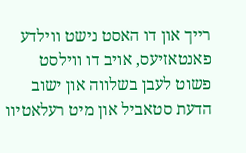רייך און דו האסט נישט ווילדע פאנטאזיעס, אויב דו ווילסט פשוט לעבן בשלווה און ישוב הדעת סטאביל און מיט רעלאטיוו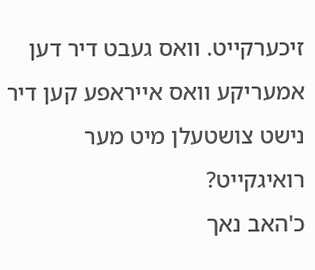זיכערקייט. וואס געבט דיר דען אמעריקע וואס אייראפע קען דיר נישט צושטעלן מיט מער רואיגקייט?
כ'האב נאך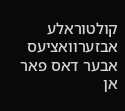קולטוראלע אבזערוואציעס אבער דאס פאר אן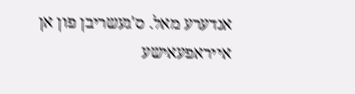אנדערע מאל. ס'געשריבן פון אן אייראפעאישע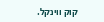קוק ווינקל.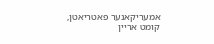אמעריקאנער פאטריאטן, קומט אריין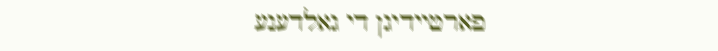פארטיידיגן די גאלדענע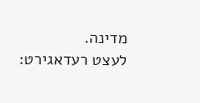מדינה.
לעצט רעדאגירט: